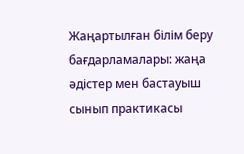Жаңартылған білім беру бағдарламалары: жаңа әдістер мен бастауыш сынып практикасы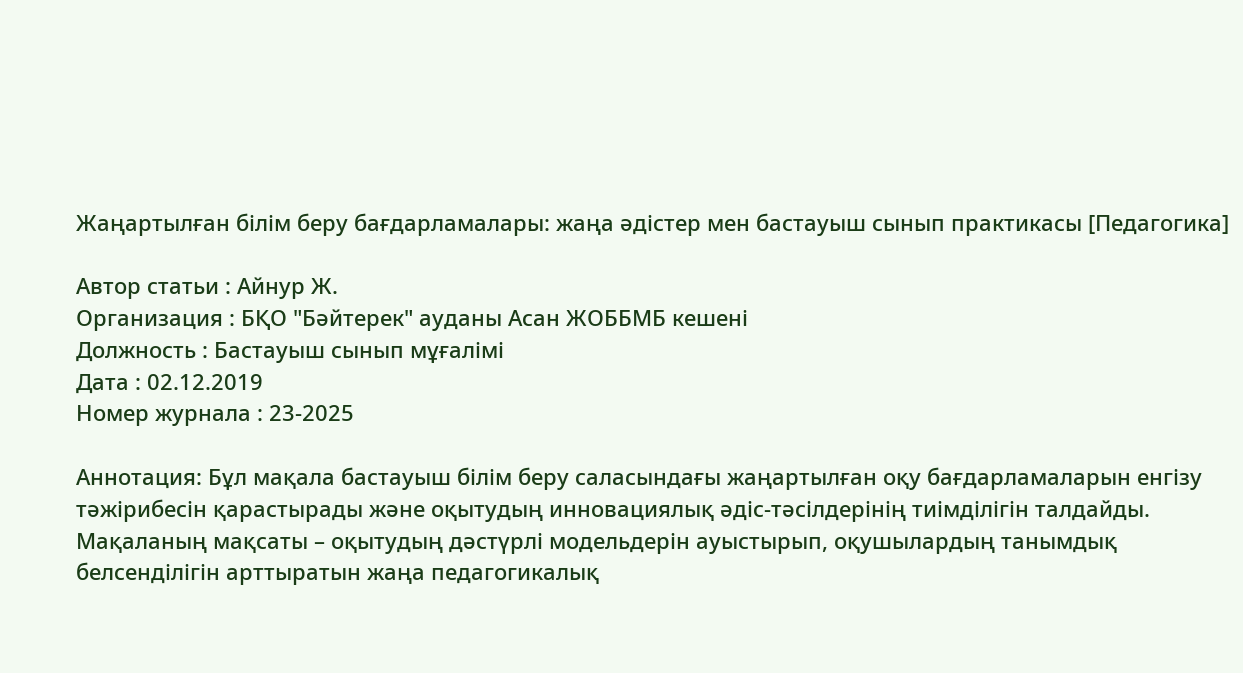Жаңартылған білім беру бағдарламалары: жаңа әдістер мен бастауыш сынып практикасы [Педагогика]

Автор статьи : Айнур Ж.
Организация : БҚО "Бәйтерек" ауданы Асан ЖОББМБ кешені
Должность : Бастауыш сынып мұғалімі
Дата : 02.12.2019
Номер журнала : 23-2025

Аннотация: Бұл мақала бастауыш білім беру саласындағы жаңартылған оқу бағдарламаларын енгізу тәжірибесін қарастырады және оқытудың инновациялық әдіс-тәсілдерінің тиімділігін талдайды. Мақаланың мақсаты – оқытудың дәстүрлі модельдерін ауыстырып, оқушылардың танымдық белсенділігін арттыратын жаңа педагогикалық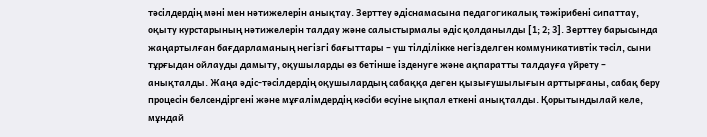тәсілдердің мәні мен нәтижелерін анықтау. Зерттеу әдіснамасына педагогикалық тәжірибені сипаттау, оқыту курстарының нәтижелерін талдау және салыстырмалы әдіс қолданылды [1; 2; 3]. Зерттеу барысында жаңартылған бағдарламаның негізгі бағыттары – үш тілділікке негізделген коммуникативтік тәсіл, сыни тұрғыдан ойлауды дамыту, оқушыларды өз бетінше ізденуге және ақпаратты талдауға үйрету – анықталды. Жаңа әдіс-тәсілдердің оқушылардың сабаққа деген қызығушылығын арттырғаны, сабақ беру процесін белсендіргені және мұғалімдердің кәсіби өсуіне ықпал еткені анықталды. Қорытындылай келе, мұндай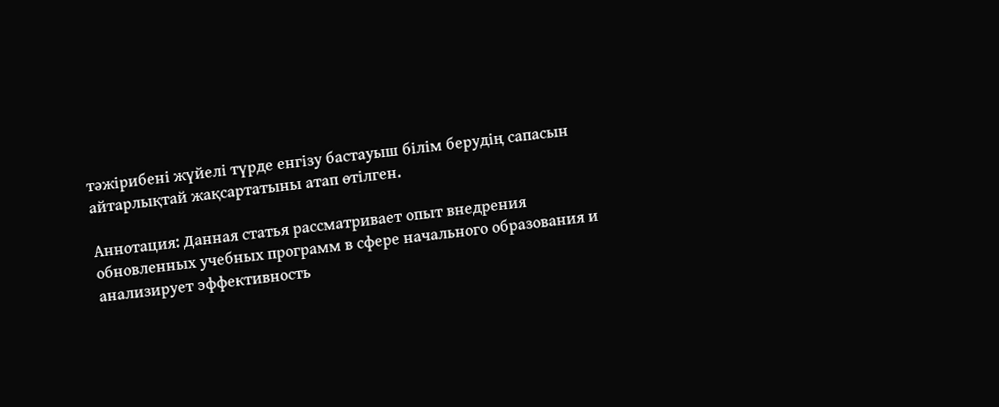тәжірибені жүйелі түрде енгізу бастауыш білім берудің сапасын айтарлықтай жақсартатыны атап өтілген.

Аннотация: Данная статья рассматривает опыт внедрения обновленных учебных программ в сфере начального образования и анализирует эффективность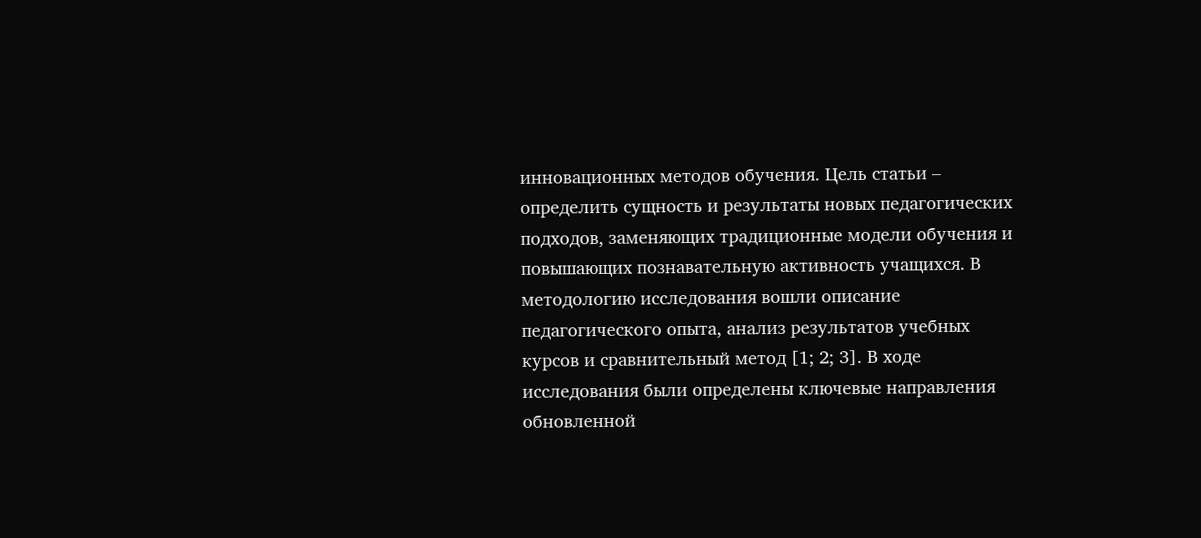инновационных методов обучения. Цель статьи – определить сущность и результаты новых педагогических подходов, заменяющих традиционные модели обучения и повышающих познавательную активность учащихся. В методологию исследования вошли описание педагогического опыта, анализ результатов учебных курсов и сравнительный метод [1; 2; 3]. В ходе исследования были определены ключевые направления обновленной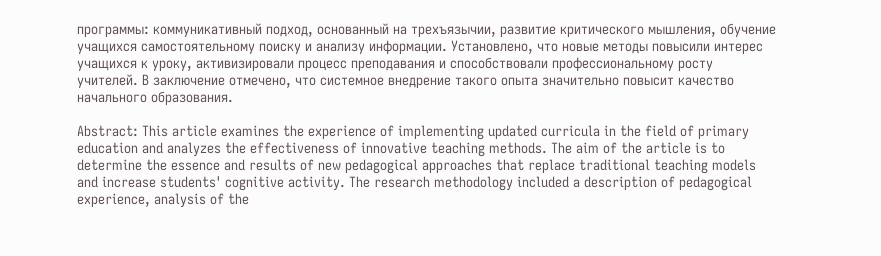программы: коммуникативный подход, основанный на трехъязычии, развитие критического мышления, обучение учащихся самостоятельному поиску и анализу информации. Установлено, что новые методы повысили интерес учащихся к уроку, активизировали процесс преподавания и способствовали профессиональному росту учителей. В заключение отмечено, что системное внедрение такого опыта значительно повысит качество начального образования.

Abstract: This article examines the experience of implementing updated curricula in the field of primary education and analyzes the effectiveness of innovative teaching methods. The aim of the article is to determine the essence and results of new pedagogical approaches that replace traditional teaching models and increase students' cognitive activity. The research methodology included a description of pedagogical experience, analysis of the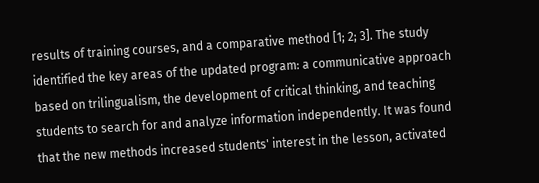results of training courses, and a comparative method [1; 2; 3]. The study identified the key areas of the updated program: a communicative approach based on trilingualism, the development of critical thinking, and teaching students to search for and analyze information independently. It was found that the new methods increased students' interest in the lesson, activated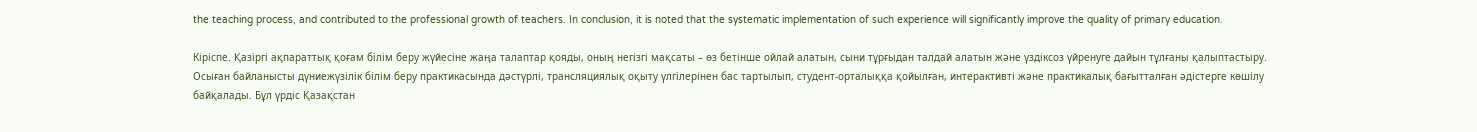the teaching process, and contributed to the professional growth of teachers. In conclusion, it is noted that the systematic implementation of such experience will significantly improve the quality of primary education.

Кіріспе. Қазіргі ақпараттық қоғам білім беру жүйесіне жаңа талаптар қояды, оның негізгі мақсаты – өз бетінше ойлай алатын, сыни тұрғыдан талдай алатын және үздіксоз үйренуге дайын тұлғаны қалыптастыру. Осыған байланысты дүниежүзілік білім беру практикасында дәстүрлі, трансляциялық оқыту үлгілерінен бас тартылып, студент-орталыққа қойылған, интерактивті және практикалық бағытталған әдістерге көшілу байқалады. Бұл үрдіс Қазақстан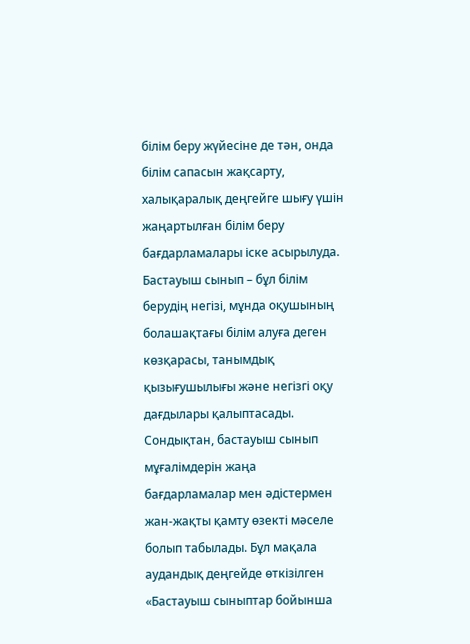білім беру жүйесіне де тән, онда білім сапасын жақсарту, халықаралық деңгейге шығу үшін жаңартылған білім беру бағдарламалары іске асырылуда. Бастауыш сынып – бұл білім берудің негізі, мұнда оқушының болашақтағы білім алуға деген көзқарасы, танымдық қызығушылығы және негізгі оқу дағдылары қалыптасады. Сондықтан, бастауыш сынып мұғалімдерін жаңа бағдарламалар мен әдістермен жан-жақты қамту өзекті мәселе болып табылады. Бұл мақала аудандық деңгейде өткізілген «Бастауыш сыныптар бойынша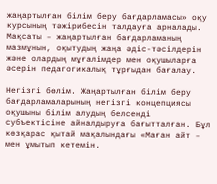жаңартылған білім беру бағдарламасы» оқу курсының тәжірибесін талдауға арналады. Мақсаты – жаңартылған бағдарламаның мазмұнын, оқытудың жаңа әдіс-тәсілдерін және олардың мұғалімдер мен оқушыларға әсерін педагогикалық тұрғыдан бағалау.

Негізгі бөлім. Жаңартылған білім беру бағдарламаларының негізгі концепциясы оқушыны білім алудың белсенді субъектісіне айналдыруға бағытталған. Бұл көзқарас қытай мақалындағы «Маған айт – мен ұмытып кетемін.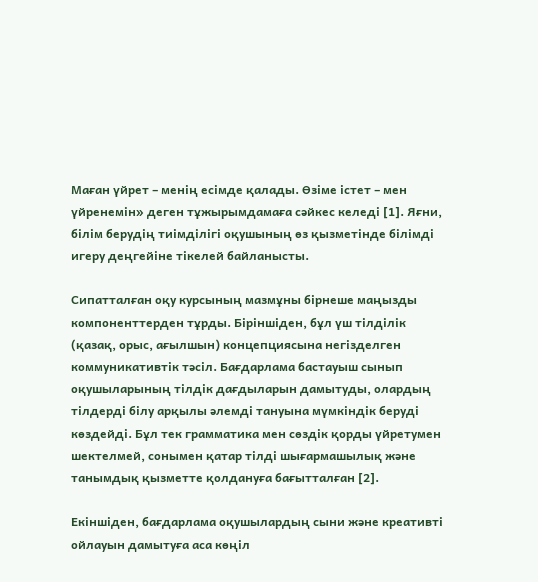Маған үйрет – менің есімде қалады. Өзіме істет – мен үйренемін» деген тұжырымдамаға сәйкес келеді [1]. Яғни, білім берудің тиімділігі оқушының өз қызметінде білімді игеру деңгейіне тікелей байланысты.

Сипатталған оқу курсының мазмұны бірнеше маңызды компоненттерден тұрды. Біріншіден, бұл үш тілділік (қазақ, орыс, ағылшын) концепциясына негізделген коммуникативтік тәсіл. Бағдарлама бастауыш сынып оқушыларының тілдік дағдыларын дамытуды, олардың тілдерді білу арқылы әлемді тануына мүмкіндік беруді көздейді. Бұл тек грамматика мен сөздік қорды үйретумен шектелмей, сонымен қатар тілді шығармашылық және танымдық қызметте қолдануға бағытталған [2].

Екіншіден, бағдарлама оқушылардың сыни және креативті ойлауын дамытуға аса көңіл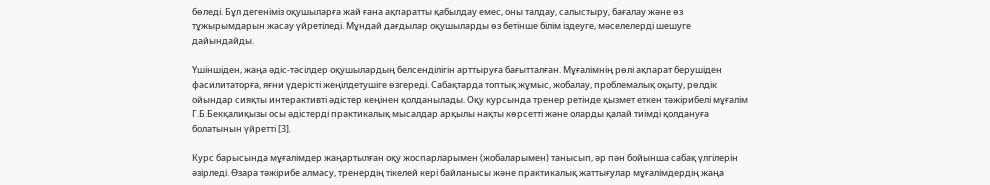бөледі. Бұл дегеніміз оқушыларға жай ғана ақпаратты қабылдау емес, оны талдау, салыстыру, бағалау және өз тұжырымдарын жасау үйретіледі. Мұндай дағдылар оқушыларды өз бетінше білім іздеуге, мәселелерді шешуге дайындайды.

Үшіншіден, жаңа әдіс-тәсілдер оқушылардың белсенділігін арттыруға бағытталған. Мұғалімнің рөлі ақпарат берушіден фасилитаторға, яғни үдерісті жеңілдетушіге өзгереді. Сабақтарда топтық жұмыс, жобалау, проблемалық оқыту, рөлдік ойындар сияқты интерактивті әдістер кеңінен қолданылады. Оқу курсында тренер ретінде қызмет еткен тәжірибелі мұғалім Г.Б.Бекқалиқызы осы әдістерді практикалық мысалдар арқылы нақты көрсетті және оларды қалай тиімді қолдануға болатынын үйретті [3].

Курс барысында мұғалімдер жаңартылған оқу жоспарларымен (жобаларымен) танысып, әр пән бойынша сабақ үлгілерін әзірледі. Өзара тәжірибе алмасу, тренердің тікелей кері байланысы және практикалық жаттығулар мұғалімдердің жаңа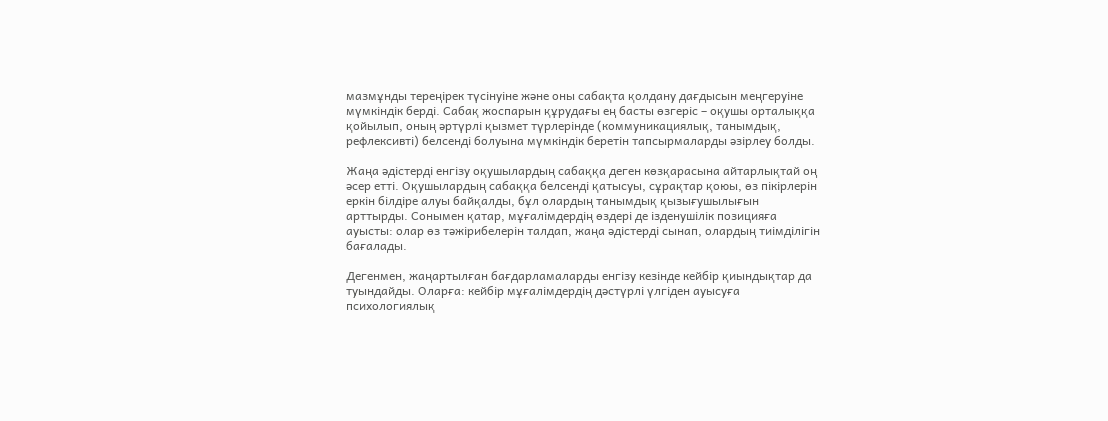мазмұнды тереңірек түсінуіне және оны сабақта қолдану дағдысын меңгеруіне мүмкіндік берді. Сабақ жоспарын құрудағы ең басты өзгеріс – оқушы орталыққа қойылып, оның әртүрлі қызмет түрлерінде (коммуникациялық, танымдық, рефлексивті) белсенді болуына мүмкіндік беретін тапсырмаларды әзірлеу болды.

Жаңа әдістерді енгізу оқушылардың сабаққа деген көзқарасына айтарлықтай оң әсер етті. Оқушылардың сабаққа белсенді қатысуы, сұрақтар қоюы, өз пікірлерін еркін білдіре алуы байқалды, бұл олардың танымдық қызығушылығын арттырды. Сонымен қатар, мұғалімдердің өздері де ізденушілік позицияға ауысты: олар өз тәжірибелерін талдап, жаңа әдістерді сынап, олардың тиімділігін бағалады.

Дегенмен, жаңартылған бағдарламаларды енгізу кезінде кейбір қиындықтар да туындайды. Оларға: кейбір мұғалімдердің дәстүрлі үлгіден ауысуға психологиялық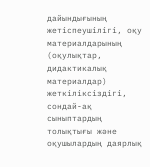дайындығының жетіспеушілігі, оқу материалдарының (оқулықтар, дидактикалық материалдар) жеткіліксіздігі, сондай-ақ сыныптардың толықтығы және оқушылардың даярлық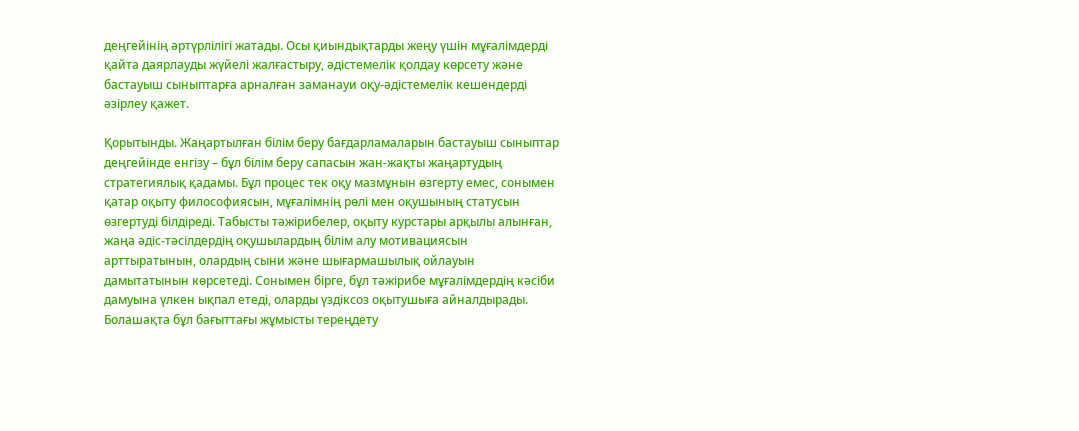деңгейінің әртүрлілігі жатады. Осы қиындықтарды жеңу үшін мұғалімдерді қайта даярлауды жүйелі жалғастыру, әдістемелік қолдау көрсету және бастауыш сыныптарға арналған заманауи оқу-әдістемелік кешендерді әзірлеу қажет.

Қорытынды. Жаңартылған білім беру бағдарламаларын бастауыш сыныптар деңгейінде енгізу – бұл білім беру сапасын жан-жақты жаңартудың стратегиялық қадамы. Бұл процес тек оқу мазмұнын өзгерту емес, сонымен қатар оқыту философиясын, мұғалімнің рөлі мен оқушының статусын өзгертуді білдіреді. Табысты тәжірибелер, оқыту курстары арқылы алынған, жаңа әдіс-тәсілдердің оқушылардың білім алу мотивациясын арттыратынын, олардың сыни және шығармашылық ойлауын дамытатынын көрсетеді. Сонымен бірге, бұл тәжірибе мұғалімдердің кәсіби дамуына үлкен ықпал етеді, оларды үздіксоз оқытушыға айналдырады. Болашақта бұл бағыттағы жұмысты тереңдету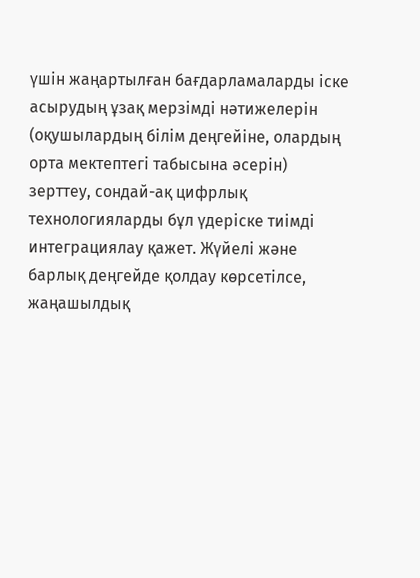үшін жаңартылған бағдарламаларды іске асырудың ұзақ мерзімді нәтижелерін (оқушылардың білім деңгейіне, олардың орта мектептегі табысына әсерін) зерттеу, сондай-ақ цифрлық технологияларды бұл үдеріске тиімді интеграциялау қажет. Жүйелі және барлық деңгейде қолдау көрсетілсе, жаңашылдық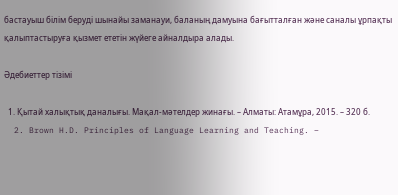бастауыш білім беруді шынайы заманауи, баланың дамуына бағытталған және саналы ұрпақты қалыптастыруға қызмет ететін жүйеге айналдыра алады.

Әдебиеттер тізімі

  1. Қытай халықтық даналығы. Мақал-мәтелдер жинағы. – Алматы: Атамұра, 2015. – 320 б.
  2. Brown H.D. Principles of Language Learning and Teaching. –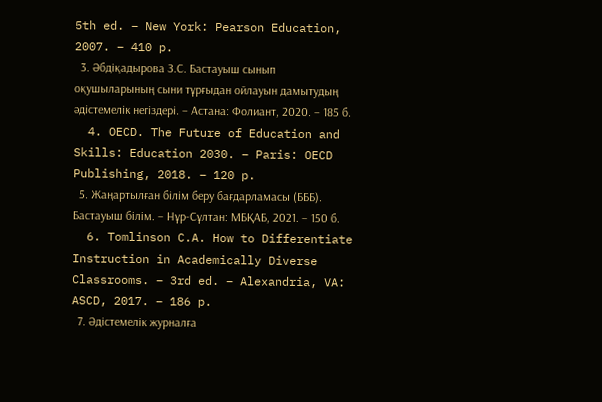5th ed. – New York: Pearson Education, 2007. – 410 p.
  3. Әбдіқадырова З.С. Бастауыш сынып оқушыларының сыни тұрғыдан ойлауын дамытудың әдістемелік негіздері. – Астана: Фолиант, 2020. – 185 б.
  4. OECD. The Future of Education and Skills: Education 2030. – Paris: OECD Publishing, 2018. – 120 p.
  5. Жаңартылған білім беру бағдарламасы (БББ). Бастауыш білім. – Нұр-Сұлтан: МБҚАБ, 2021. – 150 б.
  6. Tomlinson C.A. How to Differentiate Instruction in Academically Diverse Classrooms. – 3rd ed. – Alexandria, VA: ASCD, 2017. – 186 p.
  7. Әдістемелік журналға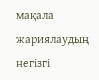мақала жариялаудың негізгі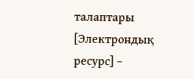талаптары [Электрондық ресурс] –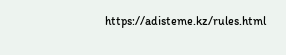https://adisteme.kz/rules.html